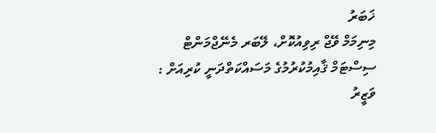ޚަބަރު
މިނިމަމް ވޭޖް ރިވިއުކޮށް، ލޭބަރ މެނޭޖްމަންޓް ސިސްޓަމް ޤާއިމުކުރުމުގެ މަސައްކަތްދަނީ ކުރިއަށް : ވަޒީރު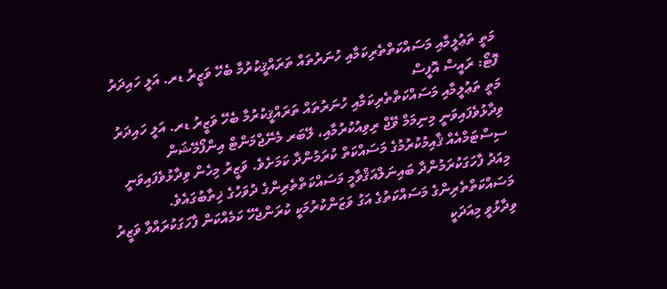މަތީ ތަޢުލީމާއި މަސައްކަތްތެރިކަމާއި ހުނަރުތައް ތަރައްޤީކުރުމާ ބެހޭ ވަޒީރު ޑރ. އަލީ ހައިދަރު ފޮޓޯ: ރައީސް އޮފީސް
މަތީ ތަޢުލީމާއި މަސައްކަތްތެރިކަމާއި ހުނަރުތައް ތަރައްޤީކުރުމާ ބެހޭ ވަޒީރު ޑރ. އަލީ ހައިދަރު ވިދާޅުވެފައިވަނީ މިނިމަމް ވޭޖް ރިވިއުކުރުމާއި، ލޭބަރ މެނޭޖްމަންޓް އިންފޯމޭޝަން ސިސްޓަމްއެއް ޤާއިމުކުރުމުގެ މަސައްކަތް ކުރަމުންދާ ކަމަށެވެ. ވަޒީރު މިހެން ވިދާޅުވެފައިވަނީ މިއަދު ފާހަގަކުރަމުންދާ ބައިނަލްއަޤްވާމީ މަސައްކަތްތެރިންގެ ދުވަހުގެ ޚިތާބުގައެވެ.
މަސައްކަތްތެރިންގެ މަސައްކަތުގެ އަގު ވަޒަންކުރުމަކީ ކުރަންޖެހޭ ކަމެއްކަން ފާހަގަކުރައްވާ ވަޒީރު ވިދާޅުވީ މިއަދަކީ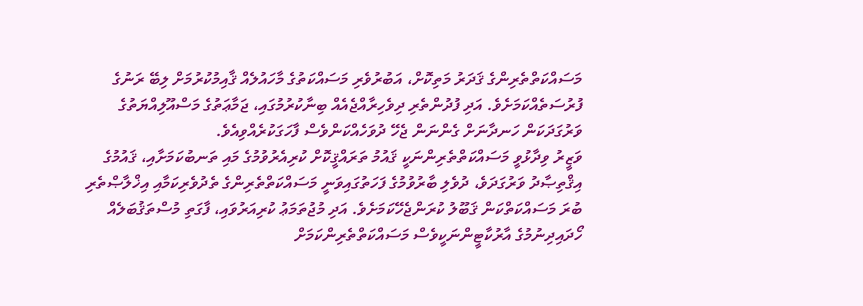މަސައްކަތްތެރިންގެ ޤަދަރު މަތިކޮށް، އަބުރުވެރި މަސައްކަތުގެ މާހައުލެއް ޤާއިމުކުރުމަށް ލިބޭ ރަނުގެ ފުރުސަތެއްކަމަށެވެ. އަދި ފުދުންތެރި ދިވެހިރާއްޖެއެއް ބިނާކުރުމުގައި، ޖަމާޢަތުގެ މަސްއޫލިއްޔަތުގެ ވަރުގަދަކަން ހަނދާނަށް ގެންނަން ޖެހޭ ދުވަހެއްކަންވެސް ފާހަގަކުރެއްވިއެވެ.
ވަޒީރު ވިދާޅުވީ މަސައްކަތްތެރިންނަކީ ޤައުމު ތަރައްޤީކޮށް ކުރިއެރުވުމުގެ މައި ތަނބުކަމަށާއި، ޤައުމުގެ އިޤްތިޞާދު ވަރުގަދަވެ، ދުވެލި ބާރުވުމުގެ ފަހަތުގައިވަނީ މަސައްކަތްތެރިންގެ ތެދުވެރިކަމާއި އިޚްލާޞްތެރި ބުރަ މަސައްކަތްކަން ޤަބޫލު ކުރަންޖެހޭކަމަށެވެ. އަދި މުޖުތަމަޢު ކުރިއަރުވައި، ފާގަތި މުސްތަޤުބަލެއް ހޯދައިދިނުމުގެ އާރުކާޓީންނަކީވެސް މަސައްކަތްތެރިންކަމަށް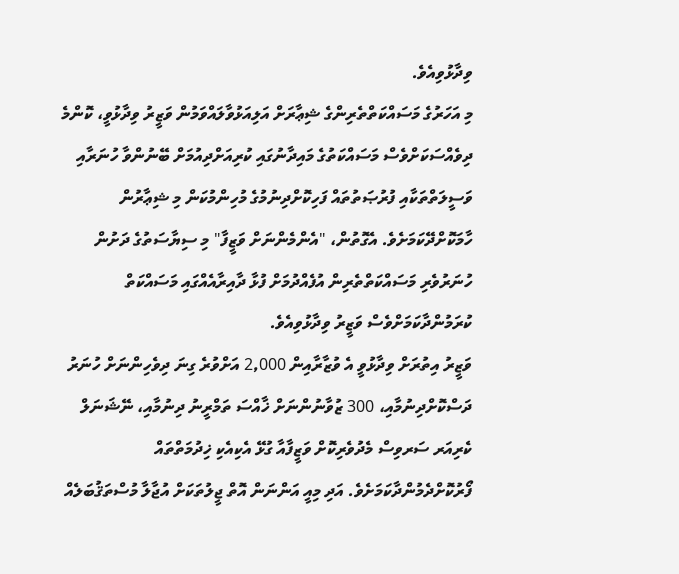ވިދާޅުވިއެވެ.
މި އަހަރުގެ މަސައްކަތްތެރިންގެ ޝިޢާރަށް އަލިއަޅުވާލައްވަމުން ވަޒީރު ވިދާޅުވީ، ކޮންމެ ދިވެއްސަކަށްވެސް މަސައްކަތުގެ މައިދާނުގައި ކުރިއަށްދިއުމަށް ބޭނުންވާ ހުނަރާއި ވަސީލަތްތަކާއި ފުރުޞަތުތައް ފަހިކޮށްދިނުމުގެ މުހިންމުކަން މި ޝިޢާރުން ހާމަކޮށްދޭކަމަށެވެ. އެގޮތުން، "އެންމެންނަށް ވަޒީފާ" މި ސިޔާސަތުގެ ދަށުން ހުނަރުވެރި މަސައްކަތްތެރިން އުފެއްދުމަށް ފުޅާ ދާއިރާއެއްގައި މަސައްކަތް ކުރަމުންދާކަމަށްވެސް ވަޒީރު ވިދާޅުވިއެވެ.
ވަޒީރު އިތުރަށް ވިދާޅުވީ އެ ވުޒާރާއިން 2,000 އަށްވުރެ ގިނަ ދިވެހިންނަށް ހުނަރު ދަސްކޮށްދިނުމާއި، 300 ޒުވާނުންނަށް ޚާއްސަ ތަމްރީނު ދިނުމާއި، ނޭޝަނަލް ކެރިއަރ ސަރވިސް މެދުވެރިކޮށް ވަޒީފާއާ ގުޅޭ އެކިއެކި ޚިދުމަތްތައް ފޯރުކޮށްދެމުންދާކަމަށެވެ. އަދި މިއީ އަންނަން އޮތް ޖީލުތަކަށް އުޖާލާ މުސްތަޤުބަލެއް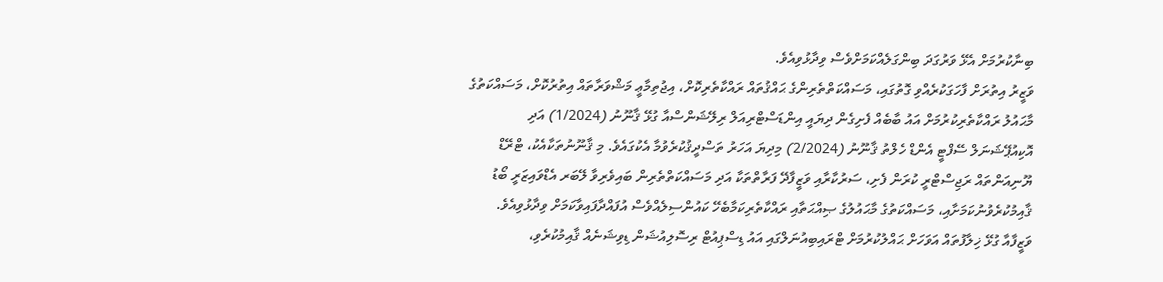ބިނާކުރުމަށް އެޅޭ ވަރުގަދަ ބިންގަލެއްކަމަށްވެސް ވިދާޅުވިއެވެ.
ވަޒީރު އިތުރަށް ފާހަގަކުރެއްވި ގޮތުގައި، މަސައްކަތްތެރިންގެ ޙައްޤުތައް ރައްކާތެރިކޮށް، އިޖުތިމާޢީ މަޝްވަރާތައް އިތުރުކޮށް، މަސައްކަތުގެ މާޙައުލު ރައްކާތެރިކުރުމަށް އައު ބާބެއް ފެށިގެން ދިޔައީ އިންޑަސްޓްރިއަލް ރިލޭޝަންސްއާ ގުޅޭ ޤާނޫނު (1/2024) އަދި އޮކިއުޕޭޝަނަލް ސޭފްޓީ އެންޑް ހެލްތު ޤާނޫނު (2/2024) މިދިޔަ އަހަރު ތަސްދީޤުކުރެވުމާ އެކުގައެވެ. މި ޤާނޫނުތަކާއެކު، ޓްރޭޑް ޔޫނިއަންތައް ރަޖިސްޓްރީ ކުރަން ފެށި، ސަރުކާރާއި ވަޒީފާދޭ ފަރާތްތަކާ އަދި މަސައްކަތްތެރިން ބައިވެރިވާ ލޭބަރ އެޑްވައިޒަރީ ބޯޑު ޤާއިމުކުރެވުނުކަމަށާއި، މަސައްކަތުގެ މާޙައުލުގެ ޞިއްޙަތާއި ރައްކާތެރިކަމާބެހޭ ކައުންސިލެއްވެސް އުފައްދާފައިވާކަމަށް ވިދާޅުވިއެވެ.
ވަޒީފާއާ ގުޅޭ ޚިލާފުތައް އަވަހަށް ޙައްލުކުރުމަށް ޓްރައިބިއުނަލްގައި އައު ޑިސްޕިއުޓް ރިސޮލިއުޝަން ޑިވިޝަނެއް ޤާއިމުކުރެވި،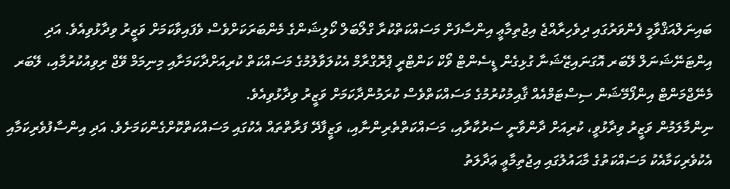ބައިނަލްއަޤްވާމީ ފެންވަރުގައި ދިވެހިރާއްޖެ އިޖުތިމާޢީ އިންސާފަށް މަސައްކަތްކުރާ ގްލޯބަލް ކޯލިޝަންގެ މެންބަރަކަށްވެސް ވެފައިވާކަމަށް ވަޒީރު ވިދާޅުވިއެވެ. އަދި އިންޓަނޭޝަނަލް ލޭބަރ އޮގަނައިޒޭޝަނާ ގުޅިގެން ޑީސެންޓް ވޯކް ކަންޓްރީ ޕްރޮގްރާމް އެކުލަވާލުމުގެ މަސައްކަތް ކުރިއަށްދާކަމަށާއި މިނިމަމް ވޭޖް ރިވިއުކުރުމާއި، ލޭބަރ މެނޭޖްމަންޓް އިންފޯމޭޝަން ސިސްޓަމްއެއް ޤާއިމުކުރުމުގެ މަސައްކަތްވެސް ކުރަމުންދާކަމަށް ވަޒީރު ވިދާޅުވިއެވެ.
ނިންމާލަމުން ވަޒީރު ވިދާޅުވީ، ކުރިއަށް ދާންވާނީ ސަރުކާރާއި، މަސައްކަތްތެރިންނާއި، ވަޒީފާދޭ ފަރާތްތައް އެކުގައި މަސައްކަތްކޮށްގެންކަމަށެވެ. އަދި އިންސާފުވެރިކަމާއި އެކުވެރިކަމާއެކު މަސައްކަތުގެ މާޙައުލުގައި އިޖުތިމާޢީ ޢަދާލަތު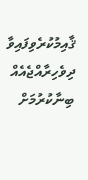ޤާއިމުކުރެވިފައިވާ ދިވެހިރާއްޖެއެއް ބިނާކުރުމަށް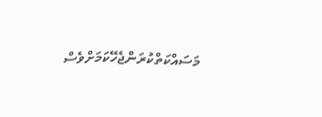މަސައްކަތްކުރަންޖެހޭކަމަށްވެސް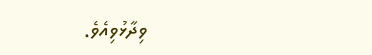ވިދާޅުވިއެވެ.